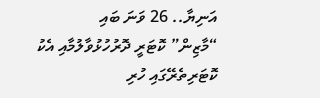އަނިޔާ.. 26 ވަނަ ބައި
“މާޒިން” ކޮޓަރީ ދޮރުހުޅުވާލުމާއި އެކު ކޮޓަރިތެރޭގައި ހުރި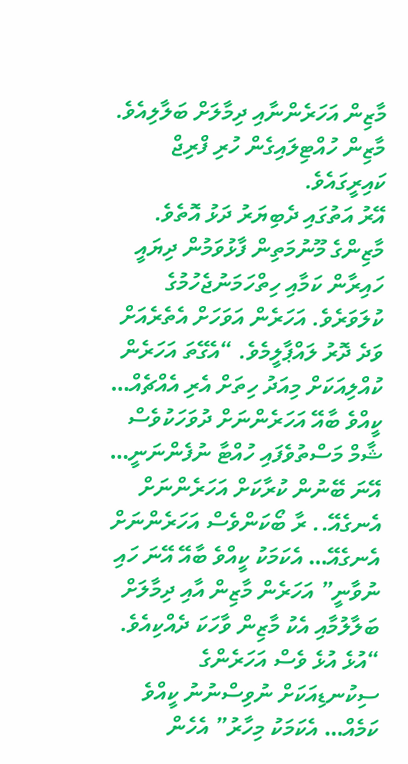މާޒިން އަހަރެންނާއި ދިމާލަށް ބަލާލިއެވެ. މާޒިން ހުއްޓިލައިގެން ހުރި ފްރިޖް ކައިރީގައެވެ.
އޭރު އަތުގައި ދެބިޔަރު ދަޅު އޮތެވެ. މާޒިންގެ މޫނުމަތިން ފާޅުވަމުން ދިޔައީ ހައިރާން ކަމާއި ހިތްހަމަނުޖެހުމުގެ ކުލަވަރެވެ. އަހަރެން އަވަހަށް އެތެރެއަށް ވަދެ ދޮރު ލައްޕާލީމެވެ. “އެގޭތަ އަހަރެން ކުއްލިއަކަށް މިއަދު ހިތަށް އެރި އެއްޗެއް… ކީއްވެ ބާއޭ އަހަރެންނަށް ދުވަހަކުވެސް ޝާމް މަސްތުވެފައި ހުއްޓާ ނުފެންނަނީ… އޭނަ ބޭނުން ކުރާކަށް އަހަރެންނަށް އެނގެއޭ.. ރާ ބޯކަންވެސް އަހަރެންނަށް އެނގެއޭ… އެކަމަކު ކީއްވެ ބާއޭ އޭނަ ހައި ނުވާނީ” އަހަރެން މާޒިން އާއި ދިމާލަށް ބަލާލުމާއި އެކު މާޒިން ވާހަކަ ދެއްކިއެވެ. “އުޅެ އުޅެ ވެސް އަހަރެންގެ ސިކުނޑިއަކަށް ނުވިސްނުނު ކީއްވެ ކަމެއް… އެކަމަކު މިހާރު” އެހެން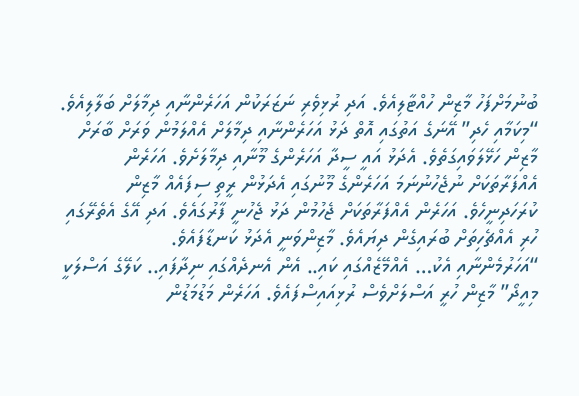ބުނުމަށްފަހު މާޒިން ހުއްޓާލިއެވެ. އަދި ރުޅިވެރި ނަޒަރަކުން އަހަރެންނާއި ދިމާލަށް ބަލާލިއެވެ. “މިކަމާއި ހެދި” އޭނަގެ އަތުގައި އޮތް ދަޅު އަހަރެންނާއި ދިމާލަށް އެއްލަމުން ވަރަށް ބާރަށް މާޒިން ހަޅޭލަވައިގަތެވެ. އެދަޅު އައީ ސީދާ އަހަރެންގެ މޫނާއި ދިމާލަށެވެ. އަހަރެން އެއްފަރާތަކަށް ނުޖެހުނުނަމަ އަހަރެންގެ މޫނުގައި އެދަޅުން ރީތި ސިފައެއް މާޒިން ކުރަހަދިނީހެވެ. އަހަރެން އެއްފަރާތަކަށް ޖެހުމުން ދަޅު ޖެހުނީ ފާރުގައެވެ. އަދި އޭގެ އެތެރޭގައި ހުރި އެއްޗެހިތަށް ބުރައިގެން ދިޔައެވެ. މާޒިންވަނީ އެދަޅު ކަނޑާފައެވެ.
“އަހަރުމެންނާއި އެކު… އެއްމޭޒެއްގައި ކައި.. އެން އެނދެއްގައި ނިދާފައި.. ކަލޭގެ އަސްލަކީ މިއީދޯ” މާޒިން ހުރީ އަސްލަށްވެސް ރުޅިއައިސްފައެވެ. އަހަރެން މަޑުމަޑުން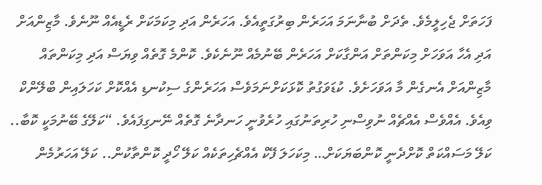ފަހަތަށް ޖެހިލީމެވެ. ތެދަށް ބުނާނަމަ އަހަރެން ބިރުގަތީއެވެ. އަހަރެން އަދި މިކަމަކަށް ރެޑީއެއް ނޫނެވެ. މާޒިންއަށް އަދި އެހާ އަވަހަށް މިކަންތަށް އަންގާކަށް އަހަރެން ބޭނުމެއް ނޫނެކެވެ. ކޮންމެ ގޮތެއް ވިޔަސް އަދި މިކަންތައް މާޒިންއަށް އެނގެން މާ އަވަހަށެވެ. ކުޑަވަގުތު ކޮޅަކަށްނަމަވެސް އަހަރެންގެ ސިކުނޑި އެއްކޮށް ކަހަލައިން ބްލޭންކް ވިއެވެ. އެއްވެސް އެއްޗެއް ނުވިސްނި ހުރިތަނުގައި ހުރެވުނީ ހަނދާނެ ގޮތެއް ނޭނގިފައެވެ. “ކަލޭގެ ބޭނުމަކީ ކޮބާ.. ކަލޭ މަސައްކަތް ކޮށްދެނީ ކޮންބަޔަކަށް… މިކަހަލަ ފޭކް އެއްޗެހިތަކެއް ކަލޭ ހޯދީ ކޮންތާކުން.. ކަލޭ އަހަރުމެން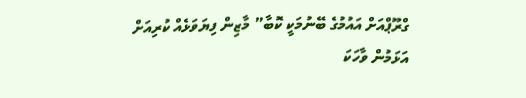ގްރޫޕްއަށް އައުމުގެ ބޭނުމަކީ ކޮބާ” މާޒިން ފިޔަވަޅެއް ކުރިއަށް އަޅަމުން ވާހަކަ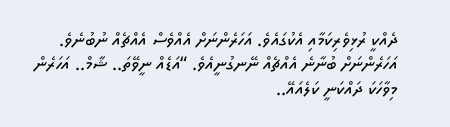ދެއްކީ ރުޅިވެރިކަމާއި އެކުގައެވެ. އަހަރެންނަށް އެއްވެސް އެއްޗެއް ނުބުނެވެ. އަހަރެންނަށް ބުނާނެ އެއްޗެއް ނޭނގުނީއެވެ. “އަޑެއް ނީވޭތަ.. ޝާމް.. އަހަރެން މިވާހަކަ ދައްކަނީ ކަލެއައޭ..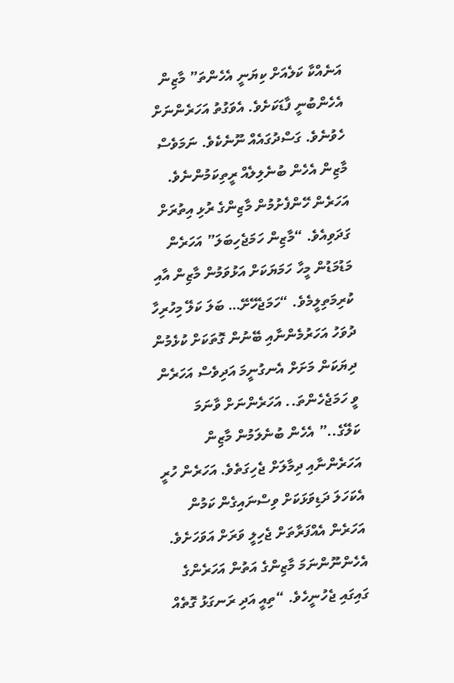އަނެއްކާ ކަލެއަށް ކިޔަނީ އެހެންތަ” މާޒިން އެހެންބުނީ ފާޑަކަށެވެ. އެވަގުތު އަހަރެންނަށް ހެވުނެވެ. ގަސްދުގައެއް ނޫނެކެވެ. ނަމަވެސް މާޒިން އެހެން ބުނެލިލެއް ރީތިކަމުންނެވެ. އަހަރެން ހޭންފެށުމުން މާޒިންގެ ރުޅި އިތުރަށް ގަދަވިއެވެ. “މާޒިން ހަމަޖެހިބަލަ” އަހަރެން މަޑުމަޑުން މީހާ ހަމަޔަކަށް އަޅުވަމުން މާޒިން އާއި ކުރިމަތިލީމެވެ. “ހަމަޖެހޭށޭ… ބަލަ ކަލޭ މިހުރިހާ ދުވަހު އަހަރުމެންނާއި ބޭނުން ގޮތަކަށް ކުޅެމުން ދިޔަކަން މަށަށް އެނގުނީމަ އަދިވެސް އަހަރެން ވީ ހަމަޖެހެންތަ.. އަހަރެންނަށް ވާނަމަ ކަލޭގެ..” އެހެން ބުނެލަމުން މާޒިން އަހަރެންނާއި ދިމާލަށް ޖެހިގަތެވެ. އަހަރެން ހުރީ އެކަހަލަ ދަޑިވަޅަކަށް ވިސްނައިގެން ކަމުން އަހަރެން އެއްފަރާތަށް ޖެހިލީ ވަރަށް އަވަހަށެވެ. އެހެންނޫންނަމަ މާޒިންގެ އަތުން އަހަރެންގެ ގައިގައި ޖެހުނީހެވެ. “ތިއީ އަދި ރަނގަޅު ގޮތެއް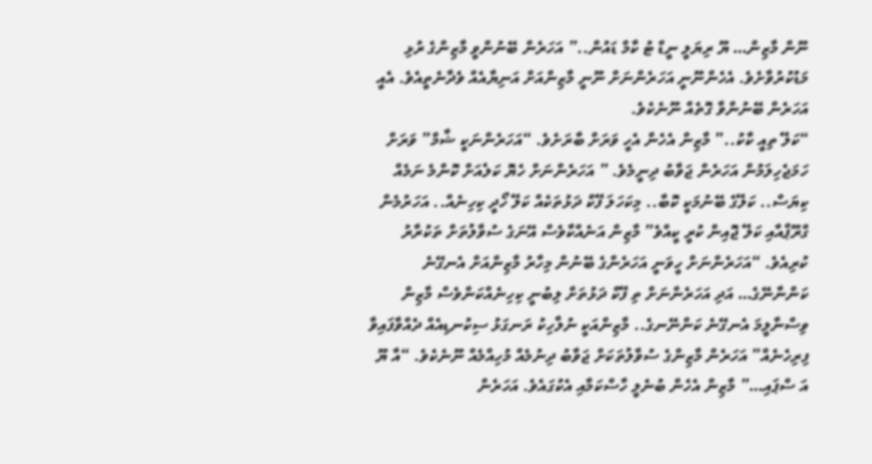ނޫން މާޒިން… ޔޫ ރިޔަލީ ނީޑް ޓު ކާމް ޑައުން..” އަހަރެން ބޭނުންވީ މާޒިންގެ ރުޅި މަޑުކުރުވާށެވެ. އެހެންނޫނީ އަހަރެންނަށް ނޫނީ މާޒިންއަށް އަނިޔާއެއް ވެދާނެތީއެވެ. އެއީ އަހަރެން ބޭނުންވާ ގޮތެއް ނޫނެކެވެ.
“ކަލޭ ތިއީ ކާކު..” މާޒިން އެހެން އެހީ ވަރަށް ބާރަށެވެ. “އަހަރެންނަކީ ޝާމް” ވަރަށް ހަމަޖެހިލަމުން އަހަރެން ޖަވާބު ދިނީމެވެ. ” އަހަރެންނަށް ހެޔޮ ކަލެއަށް ކޮންމެ ނަމެއް ކިޔަސް.. ކަލޭގެ ބޭނުމަކީ ކޮބާ.. މިކަހަލަ ފޭކް ދަޅުތަކެއް ކަލޭ ހޯދީ ކިހިނެއް.. އަހަރުމެން ގްރޫޕްއާއި ކަލޭ ޖޮއިން ކުރީ ކީއްވެ” މާޒިން އަނެއްކާވެސް އޭނަގެ ސުވާލުތަށް ތަކުރާރު ކުރިއެވެ. “އަހަރެންނަށް ހީވަނީ އަހަރެންގެ ބޭނުން މިހާރު މާޒިންއަށް އެނގޭނެ ކަންނާނޭގެ… އަދި އަހަރެންނަށް ތި ފޭކް ދަޅުތަށް ލިބުނީ ކިހިނެއްކަންވެސް މާޒިން ވިސްނާލީމަ އެނގޭނެ ކަންނޭނގެ.. މާޒިންއަކީ ނުލާހިކު ރަނގަޅު ސިކުނޑިއެއް ދެއްވާފައިވާ ފިރިހެނެއް” އަހަރެން މާޒިންގެ ސުވާލުތަކަށް ޖަވާބު ދިނުމެއް މުހިއްމެއް ނޫނެކެވެ. “އާ ޔޫ އަ ސްޕައި…” މާޒިން އެހެން ބުނެލީ ހާސްކަމާއި އެކުގައެވެ. އަހަރެން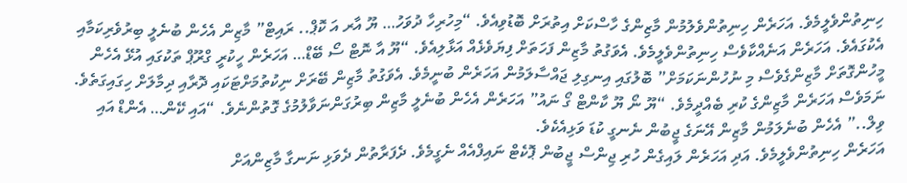ހިނިތުންވެލީމެވެ. އަހަރެން ހިނިތުންވެލުމުން މާޒިންގެ ހާސްކަށް އިތުރަށް ބޮޑުވިއެވެ. “މިހުރިހާ ދުވަހު… ޔޫ އާރ އަ ކޮޕް.. ރައިޓް” މާޒިން އެހެން ބުނެލީ ބިރުވެރިކަމާއި އެކުގައެވެ. އަހަރެން އަނެއްކާވެސް ހިނިތުންވެލީމެވެ. އެވަގުތު މާޒިން ފަހަތަށް ފިޔަވެޅެއް އަޅާލިއެވެ. “ޔޫ އާ ނޮޓް ސޯ ބޭޑް… އަހަރެން ހީކުރީ ގްރޫޕް ތަކުގައި އުޅޭ އެހެން މީހުންގޮތަށް މާޒިންގެވެސް މި ނުހުންނަކަމަށް” ބޮލުގައި އިނގިލި ޖައްސާލަމުން އަހަރެން ބުނީމެވެ. އެވަގުތު މާޒިން ބޭރަށް ނިކުތުމަށްޓަކައި ދޮރާއި ދިމާލަށް ހިގައިގަތެވެ. ނަމަވެސް އަހަރެން މާޒިންގެ ކުރި ބެއްދީމެވެ. “ޔޫ ނޯ ޔޫ ކާންޓް ގޯ ނައު” އަހަރެން އެހެން ބުނެލީ މާޒިން ބިރުގަންނަވާލުމުގެ ގޮތުންނެވެ. “އައި ކޭން… އެންޑް އައި ވިލް..” އެހެން ބުނެލަމުން މާޒިން އޭނަގެ ޖީބުން ނެނގީ ކުޑަ ވަޅިއެކެވެ.
އަހަރެން ހިނިތުންވެލީމެވެ. އަދި އަހަރެން ލައިގެން ހުރި ޖިންސް ޖީބުން ޕޮކެޓް ނައިފްއެއް ނެގީމެވެ. ދެފަރާތުން ދެވަޅި ނަނގާ މާޒިންއަށް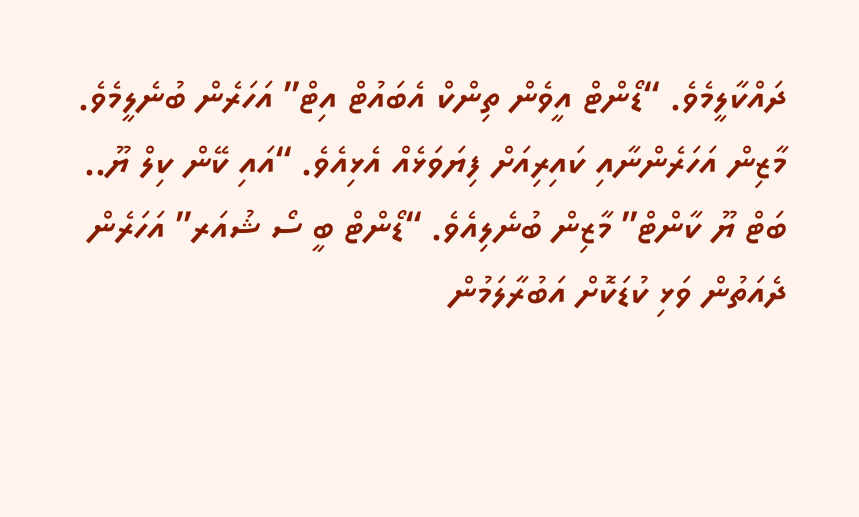ދައްކާލީމެވެ. “ޑޯންޓް އީވެން ތިންކް އެބައުޓް އިޓް” އަހަރެން ބުނެލީމެވެ. މާޒިން އަހަރެންނާއި ކައިރިއަށް ފިޔަވަޅެއް އެޅިއެވެ. “އައި ކޭން ކިލް ޔޫ.. ބަޓް ޔޫ ކާންޓް” މާޒިން ބުނެލިއެވެ. “ޑޯންޓް ބީ ސޯ ޝުއަރ” އަހަރެން ދެއަތުން ވަޅި ކުޑަކޮށް އަބުރާލަމުން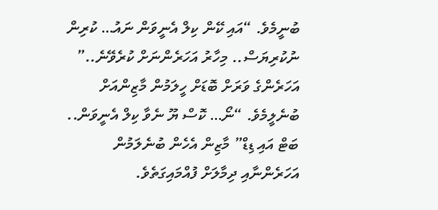ބުނީމެވެ. “އައި ކޭން ކިލް އެނީވަން ނައު… ކުރިން ނުކުރިޔަސް.. މިހާރު އަހަރެންނަށް ކުރެވޭނެ..” އަހަރެންގެ ވަރަށް ބޮޑަށް ހީލަމުން މާޒިންއަށް ބުނެލީމެވެ. “ނޯ… ކޮސް ޔޫ ނެވާ ކިލް އެނީވަން.. ބަޓް އައި ޑިޑް” މާޒިން އެހެން ބުނެލަމުން އަހަރެންނާއި ދިމާލަށް ފުއްމައިގަތެވެ.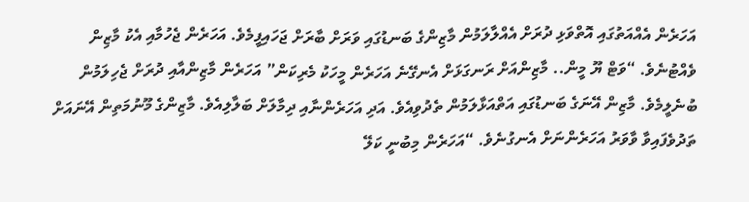އަހަރެން އެއްއަތުގައި އޮތްވަޅި ދުރަށް އެއްލާލަމުން މާޒިންގެ ބަނޑުގައި ވަރަށް ބާރަށް ޖަހައިފީމެވެ. އަހަރެން ޖެހުމާއި އެކު މާޒިން ވެއްޓުނެވެ. “ވަޓް ޔޫ މީން.. މާޒިންއަށް ރަނގަޅަށް އެނގޭނެ އަހަރެން މީހަކު މެރިކަން” އަހަރެން މާޒިންއާއި ދުރަށް ޖެހިލަމުން ބުނެލީމެވެ. މާޒިން އޭނަގެ ބަނޑުގައި އަތްއަޅާލަމުން ތެދުވިއެވެ. އަދި އަހަރެންނާއި ދިމާލަށް ބަލާލިއެވެ. މާޒިންގެ މޫނުމަތިން އޭނައަށް ތަދުވެފައިވާ ވާވަރު އަހަރެންނަށް އެނގުނެވެ. “އަހަރެން މިބުނީ ކަލޭ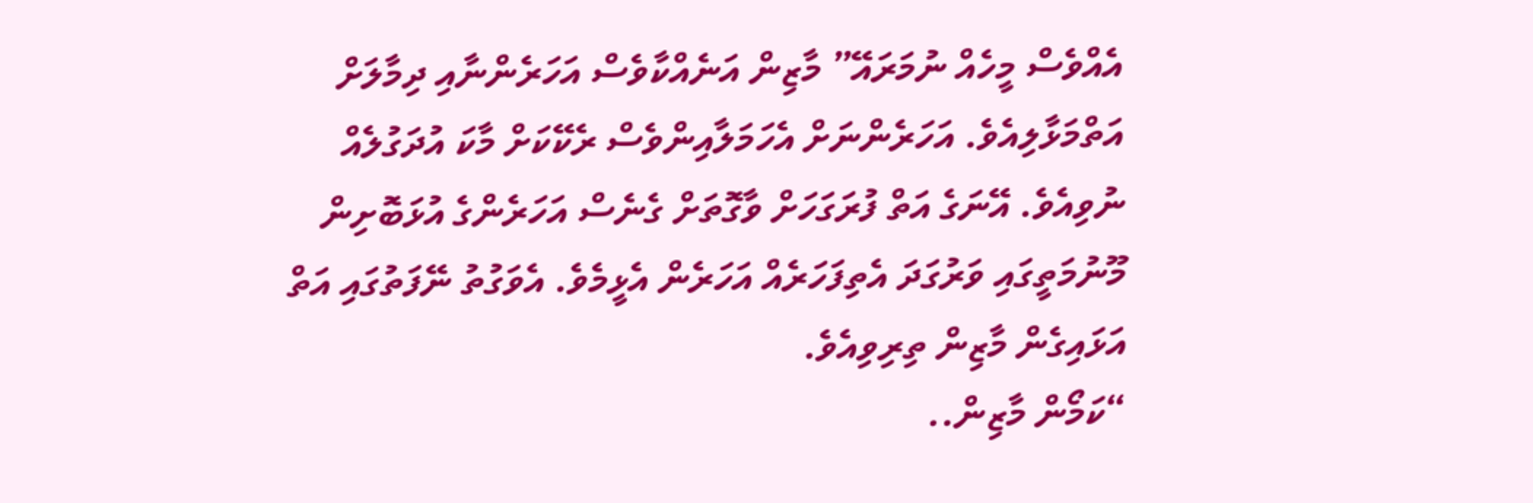އެއްވެސް މީހެއް ނުމަރައޭ” މާޒިން އަނެއްކާވެސް އަހަރެންނާއި ދިމާލަށް އަތްމަޅާލިއެވެ. އަހަރެންނަށް އެހަމަލާއިންވެސް ރެކޭކަށް މާކަ އުދަގުލެއް ނުވިއެވެ. އޭނަގެ އަތް ފުރަގަހަށް ވާގޮތަށް ގެނެސް އަހަރެންގެ އުޅަބޮށިން މޫނުމަތީގައި ވަރުގަދަ އެތިފަހަރެއް އަހަރެން އެޅީމެވެ. އެވަގުތު ނޭފަތުގައި އަތް އަޅައިގެން މާޒިން ތިރިވިއެވެ.
“ކަމޯން މާޒިން..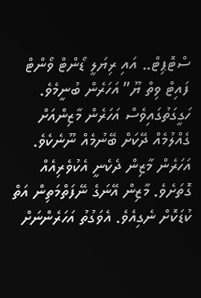ސްޓޮޕިޓް.. އައި ރިޔަލީ ޑޯންޓް ވޯންޓް ފައިޓް ވިތް ޔޫ” އަހަރެން ބުނީމެވެ. ހަގީގަތުގައިވެސް އަހަރެން މާޒިންއަށް ގެއްލުމެއް ދޭކަށް ބޭނުމެއް ނޫނެކެވެ. އަހަރެން މާޒިން ދެކެނީ އެކުވެރިއެއް ގޮތަށެވެ. މާޒިން އޭނަގެ ނޭފަތްމަތިން އަތް ކުޑަކޮށް ނެގިއެވެ. އެވަގުތު އަހަރެންނަށް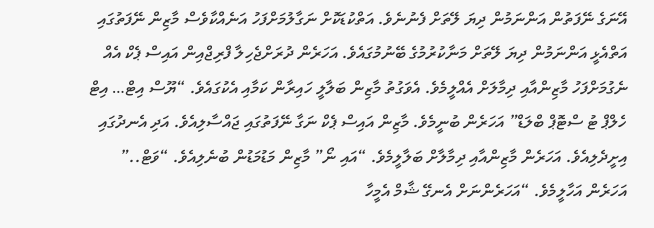އޭނަގެ ނޭފަތުން އަންނަމުން ދިޔަ ލޭތަށް ފެނުނެވެ. އަތްކުޑަކޮށް ނަގާލުމަށްފަހު އަނެއްކާވެސް މާޒިން ނޭފަތުގައި އަތްއެޅީ އަންނަމުން ދިޔަ ލޭތަށް މަނާކުރުމުގެ ބޭނުމުގައެވެ. އަހަރެން ދުރަށްޖެހިލާ ފްރިޖްއިން އައިސް ޕެކް އެއް ނެގުމަށްފަހު މާޒިންއާއި ދިމާލަށް އެއްލީމެވެ. އެވަގުތު މާޒިން ބަލާލީ ހައިރާން ކަމާއި އެކުގައެވެ. “ޔޫސް އިޓް… އިޓް ހެލްޕް ޓު ސްޓޮޕް ބްލަޑް” އަހަރެން ބުނީމެވެ. މާޒިން އައިސް ޕެކް ނަގާ ނޭފަތުގައި ޖައްސާލިއެވެ. އަދި އެނދުގައި އިށީދެލިއެވެ. އަހަރެން މާޒިންއާއި ދިމާލާށް ބަލާލީމެވެ. “އައި ނޯ” މާޒިން މަޑުމަޑުން ބުނެލިއެވެ. “ވަޓް..” އަހަރެން އަހާލީމެވެ. “އަހަރެންނަށް އެނގޭ ޝާމް އެމީހާ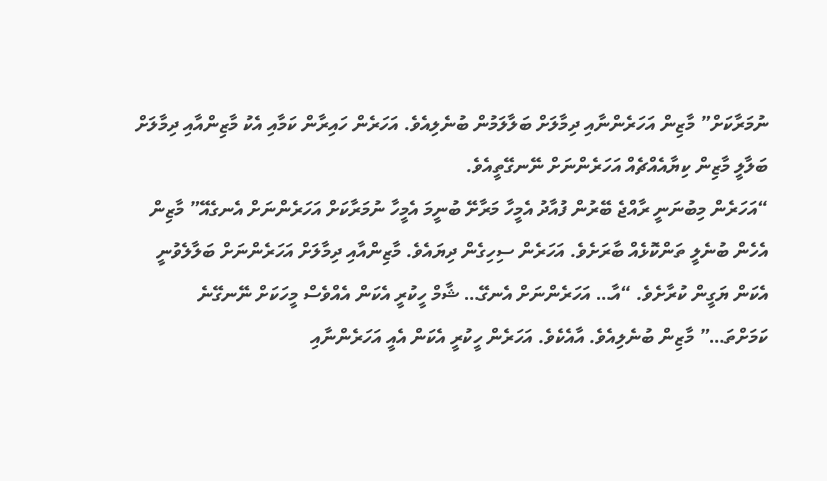ނުމަރާކަށް” މާޒިން އަހަރެންނާއި ދިމާލަށް ބަލާލަމުން ބުނެލިއެވެ. އަހަރެން ހައިރާން ކަމާއި އެކު މާޒިންއާއި ދިމާލަށް ބަލާލީ މާޒިން ކިޔާއެއްޗެއް އަހަރެންނަށް ނޭނގޭތީއެވެ.
“އަހަރެން މިބުނަނީ ރާއްޖެ ބޭރުން ފުއާދު އެމީހާ މަރާށޭ ބުނީމަ އެމީހާ ނުމަރާކަށް އަހަރެންނަށް އެނގެއޭ” މާޒިން އެހެން ބުނެލީ ތަންކޮޅެއް ބާރަށެވެ. އަހަރެން ސިހިގެން ދިޔައެވެ. މާޒިންއާއި ދިމާލަށް އަހަރެންނަށް ބަލާލެވުނީ އެކަން ޔަގީން ކުރާށެވެ. “އާ… އަހަރެންނަށް އެނގޭ… ޝާމް ހީކުރީ އެކަން އެއްވެސް މީހަކަށް ނޭނގޭނެ ކަމަށްތަ…” މާޒިން ބުނެލިއެވެ. އާއެކެވެ. އަހަރެން ހީކުރީ އެކަން އެއީ އަހަރެންނާއި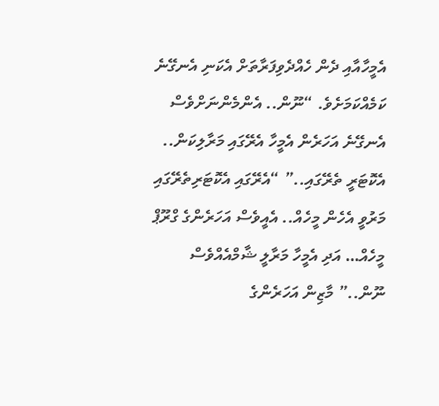އެމީހާއާއި ދެން ހެއްދެވިފަރާތަށް އެކަނި އެނގޭނެ ކަމެއްކަމަށެވެ. “ނޫން.. އެންމެންނަށްވެސް އެނގޭނެ އަހަރެން އެމީހާ އެރޭގައި މަރާލިކަން.. އެކޮޓަރީ ތެރޭގައި..” “އެރޭގައި އެކޮޓަރިތެރޭގައި މަރުވީ އެހެން މީހެއް.. އެއީވެސް އަހަރެންގެ ގްރޫޕް މީހެއް… އަދި އެމީހާ މަރާލީ ޝާމްއެއްވެސް ނޫން..” މާޒިން އަހަރެންގެ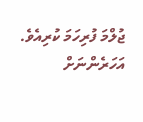ޖުލްމަ ފުރިހަމަ ކުރިއެވެ. އަހަރެންނަށް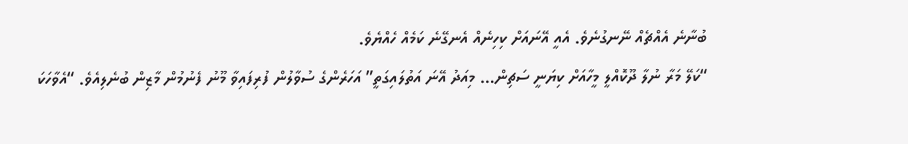ބުނާނެ އެއްޗެއް ނޭނގުނެވެ. އެއީ އޭނައަށް ކިހިނެއް އެނގޭނެ ކަމެއް ހެއްޔެވެ.
“ކަލޭ މަރާ ނުލާ ދޫކޮއްލީ މީހާއަށް ކިޔަނީ ސަޗިން… މިއަދު އޭނަ އަތުލައިގަތީ” އަހަރެންގެ ސުވާލުން ފުރިފައިވާ މޫނު ފެނުމުން މާޒިން ބުނެލިއެވެ. “އެވާހަކަ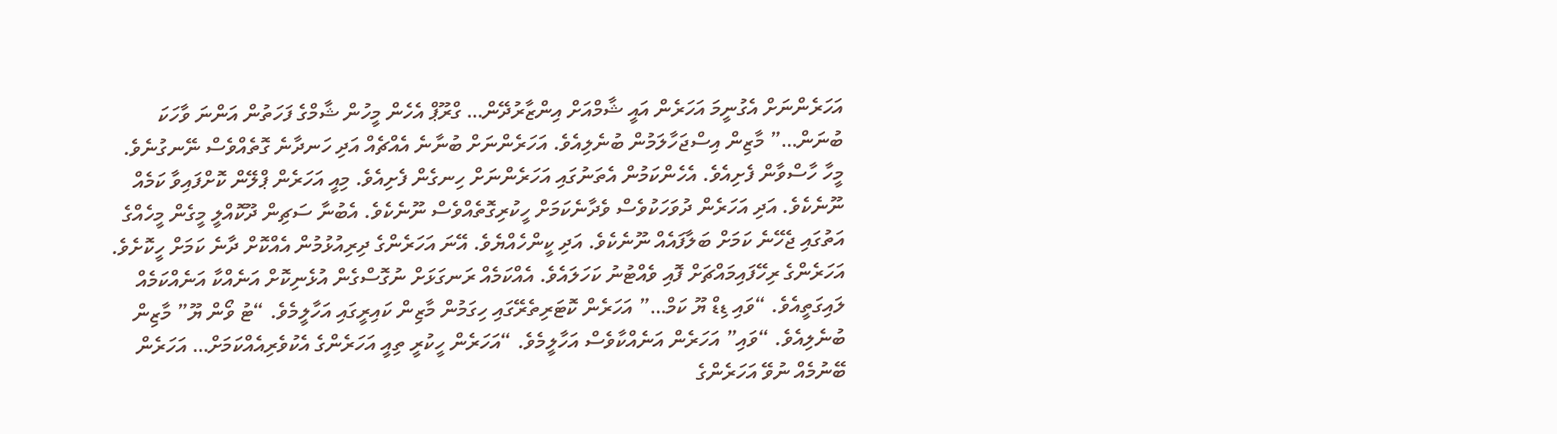އަހަރެންނަށް އެގުނީމަ އަހަރެން އައީ ޝާމްއަށް އިންޒާރުދޭން… ގްރޫޕް އެހެން މީހުން ޝާމްގެ ފަހަތުން އަންނަ ވާހަކަ ބުނަން…” މާޒިން އިސްޖަހާލަމުން ބުނެލިއެވެ. އަހަރެންނަށް ބުނާނެ އެއްޗެއް އަދި ހަނދާނެ ގޮތެއްވެސް ނޭނގުނެވެ. މީހާ ހާސްވާން ފެށިއެވެ. އެހެންކަމުން އެތަނުގައި އަހަރެންނަށް ހިނގެން ފެށިއެވެ. މިއީ އަހަރެން ޕްލޭން ކޮށްފައިވާ ކަމެއް ނޫނެކެވެ. އަދި އަހަރެން ދުވަހަކުވެސް ވެދާނެކަމަށް ހީކުރިގޮތެއްވެސް ނޫނެކެވެ. އެބުނާ ސަޗިން ދޫކޮއްލީ މީގެން މީހެއްގެ އަތުގައި ޖެހޭނެ ކަމަށް ބަލާފައެއް ނޫނެކެވެ. އަދި ކީންހެއްޔެވެ. އޭނަ އަހަރެންގެ ދިރިއުޅުމުން އެއްކޮށް ދާނެ ކަމަށް ހީކޮށެވެ. އަހަރެންގެ ރިހޭފައިމައްޗަށް ފޮއި ވެއްޓުނު ކަހަލައެވެ. އެއްކަމެއް ރަނގަޅަށް ނުގޮސްގެން އުޅެނިކޮށް އަނެއްކާ އަނެއްކަމެއް ލައިގަތީއެވެ. “ވައި ޑިޑް ޔޫ ކަމް…” އަހަރެން ކޮޓަރިތެރޭގައި ހިގަމުން މާޒިން ކައިރީގައި އަހާލީމެވެ. “ޓު ވޯން ޔޫ” މާޒިން ބުނެލިއެވެ. “ވައި” އަހަރެން އަނެއްކާވެސް އަހާލީމެވެ. “އަހަރެން ހީކުރީ ތިއީ އަހަރެންގެ އެކުވެރިއެއްކަމަށް… އަހަރެން ބޭނުމެއް ނުވޭ އަހަރެންގެ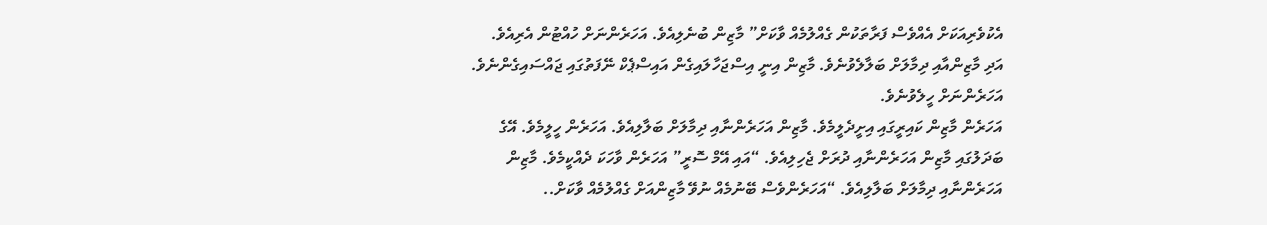އެކުވެރިއަކަށް އެއްވެސް ފަރާތަކުން ގެއްލުމެއް ވާކަށް” މާޒިން ބުނެލިއެވެ. އަހަރެންނަށް ހުއްޓުން އެރިއެވެ. އަދި މާޒިންއާއި ދިމާލަށް ބަލާލެވުނެވެ. މާޒިން އިނީ އިސްޖަހާލައިގެން އައިސްޕެކް ނޭފަތުގައި ޖައްސައިގެންނެވެ. އަހަރެންނަށް ހީލެވުނެވެ.
އަހަރެން މާޒިން ކައިރީގައި އިށީދެލީމެވެ. މާޒިން އަހަރެންނާއި ދިމާލަށް ބަލާލިއެވެ. އަހަރެން ހީލީމެވެ. އޭގެ ބަދަލުގައި މާޒިން އަހަރެންނާއި ދުރަށް ޖެހިލިއެވެ. “އައި އޭމް ސޮރީ” އަހަރެން ވާހަކަ ދެއްކީމެވެ. މާޒިން އަހަރެންނާއި ދިމާލަށް ބަލާލިއެވެ. “އަހަރެންވެސް ބޭނުމެއް ނުވޭ މާޒިންއަށް ގެއްލުމެއް ވާކަށް..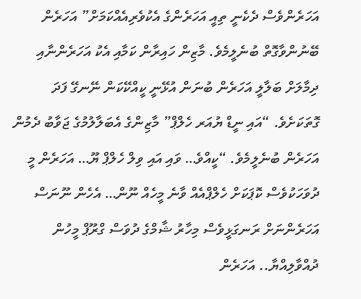އަހަރެންވެސް ދެކެނީ ތިއީ އަހަރެންގެ އެކުވެރިއެއްކަމަށް” އަހަރެން ބޭނުންވާގޮތް ބުނެލީމެވެ. މާޒިން ހައިރާން ކަމާއި އެކު އަހަރެންނާއި ދިމާލަށް ބަލާލީ އަހަރެން ބުނަން އުޅޭނީ ކީއްކޭކަން ނޭނގޭ ފަދަ ގޮތަކަށެވެ. “އައި ނީޑް ޔުއަރ ހެލްޕް” މާޒިންގެ އެބަލާލުމުގެ ޖަވާބު ދެމުން އަހަރެން ބުނެލީމެވެ. “ކީއްވެ… ވައި އައި ވިލް ހެލްޕް ޔޫ… އަހަރެން މީ ދުވަހަކުވެސް ކޮޕަކަށް ހެލްޕްއެއް ވާނެ މީހެއް ނޫން… އެހެން ނޫނަސް އަހަރެންނަށް ރަނގަޅީވެސް މިހާރު ޝާމްގެ ދުވަސް ގްރޫޕް މީހުން ދުއްވާލިއްޔާ.. އަހަރެން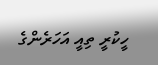ހީކުރީ ތިއީ އަހަރެންގެ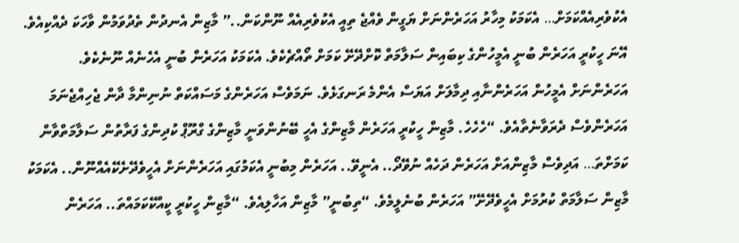އެކުވެރިއެއްކަމަށް… އެކަމަކު މިހާރު އަހަރެންނަށް ޔަގީން ވެއްޖެ ތިއީ އެކުވެރިއެއް ނޫންކަން..” މާޒިން އެނދުން ތެދުވަމުން ވާހަކަ ދެއްކިއެވެ. އޭނަ ހީކުރީ އަހަރެން ބުނީ އެމީހުންގެ ކިބައިން ސަލާމަތް ކޮށްދޭށޭ ކަމަށް ތޯއްޗެކެވެ. އެކަމަކު އަހަރެން ބުނީ އެހެނެއް ނޫނެކެވެ. އަހަރެންނަށް އެމީހުން އަހަރެންނާއި ދިމާލަށް އަޔަސް އެންމެ ރަނގަޅެވެ. ނަމަވެސް އަހަރެންގެ މަސައްކަތް ނުނިންމާ ދާން ޖެހިއްޖެނަމަ އަހަރެންވެސް ދެރަވާނެތާއެވެ. “ހެހެހެ. މާޒިން ހީކުރީ އަހަރެން މާޒިންގެ އެހީ ބޭނުންވަނީ މާޒިންގެ ގްރޫޕް ކުދިންގެ ފަރާތުން ސަލާމަތްވާން ކަމަށްތަ… އަދިވެސް މާޒިންއަށް އަހަރެން ދަހެއް ނުވޭދޯ.. އެނީވޭ.. އަހަރެން މިބުނީ އެކަމުގައި އަހަރެންނަށް އެހީވެދޭށެކޭއެއްނޫން.. އެކަމަކު މާޒިން ސަލާމަތް ކުރުމަށް އެހީވެދޭށޭ” އަހަރެން ބުނެލީމެވެ. “ތިބުނީ” މާޒިން އަހާލިއެވެ. “މާޒިން ހީކުރީ ކީއްކޭކަމައްތަ.. އަހަރެން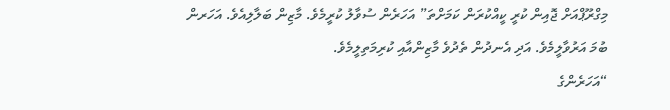މިގްރޫޕްއަށް ޖޮއިން ކުރީ ކީއްކުރަން ކަމަށްތަ” އަހަރެން ސުވާލު ކުރީމެވެ. މާޒިން ބަލާލިއެވެ. އަހަރން ބުމަ އަރުވާލީމެވެ. އަދި އެނދުން ތެދުވެ މާޒިންއާއި ކުރިމަތިލީމެވެ.
“އަހަރެންގެ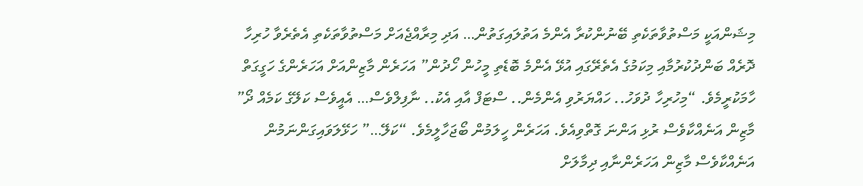މިޝަންއަކީ މަސްތުވާތަކެތި ބޭނުންކުރާ އެންމެ އަތުލައިގަތުން… އަދި މިރާއްޖެއަށް މަސްތުވާތަކެތި އެތެރެވާ ހުރިހާ ދޮރެއް ބަންދުކުރުމާއި މިކަމުގެ އެތެރޭގައި އުޅޭ އެންމެ ބޮޑެތި މީހުން ހޯދުން” އަހަރެން މާޒިންއަށް އަހަރެންގެ ހަގީގަތް ހާމަކުރީމެވެ. “މިހުރިހާ ދުވަހު.. ހައްޔަރުވި އެންމެން.. ސްޓަފް އާއި އެކު.. ނާފިލްވެސް… އެއީވެސް ކަލޭގެ ކަމެއް ދޯ” މާޒިން އަނެއްކާވެސް ރުޅި އަންނަ ގޮތްވިއެވެ. އަހަރެން ހީލަމުން ބޯޖަހާލީމެވެ. “ކަލޭ…” ހަޅޭލަވައިގަންނަމުން އަނެއްކާވެސް މާޒިން އަހަރެންނާއި ދިމާލަށް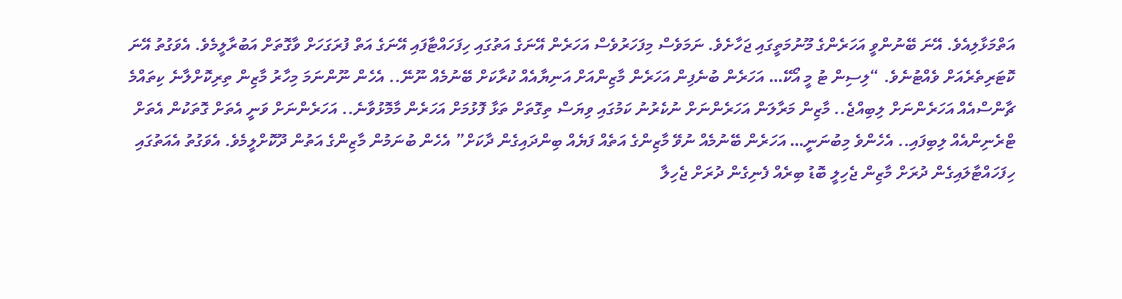އަތްމަޅާލިއެވެ. އޭނަ ބޭނުންވީ އަހަރެންގެ މޫނުމަތީގައި ޖަހާށެވެ. ނަމަވެސް މިފަހަރުވެސް އަހަރެން އޭނަގެ އަތުގައި ހިފަހައްޓާފައި އޭނަގެ އަތް ފުރަގަހަށް ވާގޮތަށް އަބުރާލީމެވެ. އެވަގުތު އޭނަ ކޮޓަރިތެރެއަށް ވެއްޓުނެވެ. “ލިސިން ޓު މީ އޯކޭ… އަހަރެން ބުނެފިން އަހަރެން މާޒިންއަށް އަނިޔާއެއް ކުރާކަށް ބޭނުމެއް ނޫނޭ.. އެހެން ނޫންނަމަ މިހާރު މާޒިން ތިރިކޮށްލާނެ ކިތައްމެ ޗާންސްއެއް އަހަރެންނަށް ލިބިއްޖެ.. މާޒިން މަރާލަން އަހަރެންނަށް ނުކެރުނު ކަމުގައި ވިޔަސް ތިގޮތަށް ތަޅާ ފޮޅުމަށް އަހަރެން މާމޮޅުވާނެ.. އަހަރެންނަށް ވަނީ އެތަށް ގޮތަކުން އެތަށް ޓްރެނިންއެއް ލިބިފައި.. އެހެންވެ މިބުނަނީ… އަހަރެން ބޭނުމެއް ނުވޭ މާޒިންގެ އަތެއް ފަޔެއް ބިންދައިގެން ދާކަށް” އެހެން ބުނަމުން މާޒިންގެ އަތުން ދޫކޮށްލީމެވެ. އެވަގުތު އެއަތުގައި ހިފަހައްޓާލައިގެން ދުރަށް މާޒިން ޖެހިލީ ބޮޑު ބިރެއް ފެނިގެން ދުރަށް ޖެހިލާ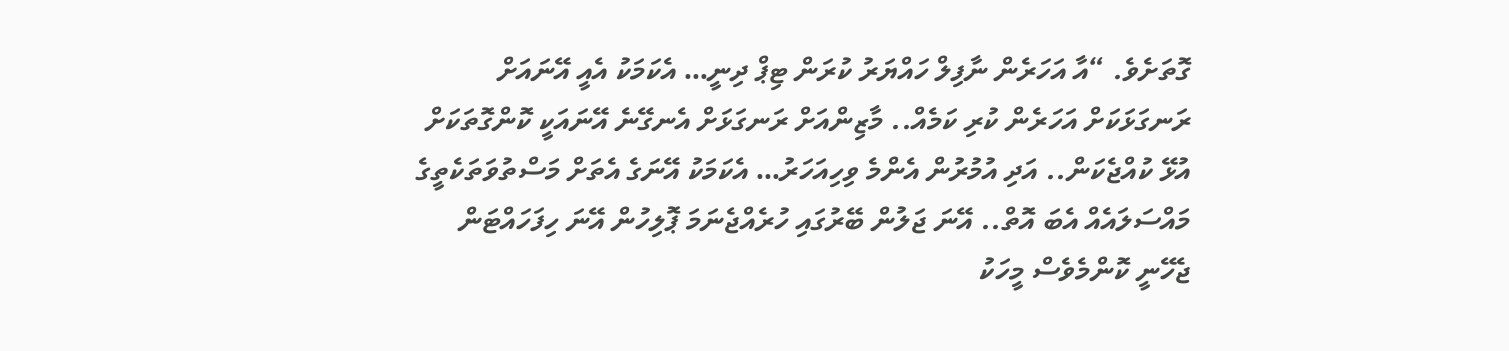ގޮތަށެވެ. “އާ އަހަރެން ނާފިލް ހައްޔަރު ކުރަން ޓިޕް ދިނީ… އެކަމަކު އެއީ އޭނައަށް ރަނގަޅަކަށް އަހަރެން ކުރި ކަމެއް.. މާޒިންއަށް ރަނގަޅަށް އެނގޭނެ އޭނައަކީ ކޮންގޮތަކަށް އުޅޭ ކުއްޖެކަން.. އަދި އުމުރުން އެންމެ ވިހިއަހަރު… އެކަމަކު އޭނަގެ އެތަށް މަސްތުވަތަކެތީގެ މައްސަލައެއް އެބަ އޮތް.. އޭނަ ޖަލުން ބޭރުގައި ހުރެއްޖެނަމަ ޕޮލިހުން އޭނަ ހިފަހައްޓަން ޖެހޭނީ ކޮންމެވެސް މީހަކު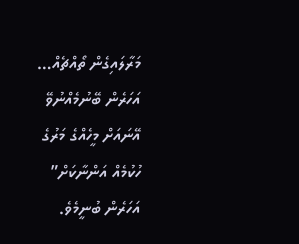މަރާލައިގެން ތޯއްޗެއް… އަހަރެން ބޭނުމެއްނުވޭ އޭނައަށް މީހެއްގެ މަރުގެ ހުކުމެއް އަންނާކަށް” އަހަރެން ބުނީމެވެ.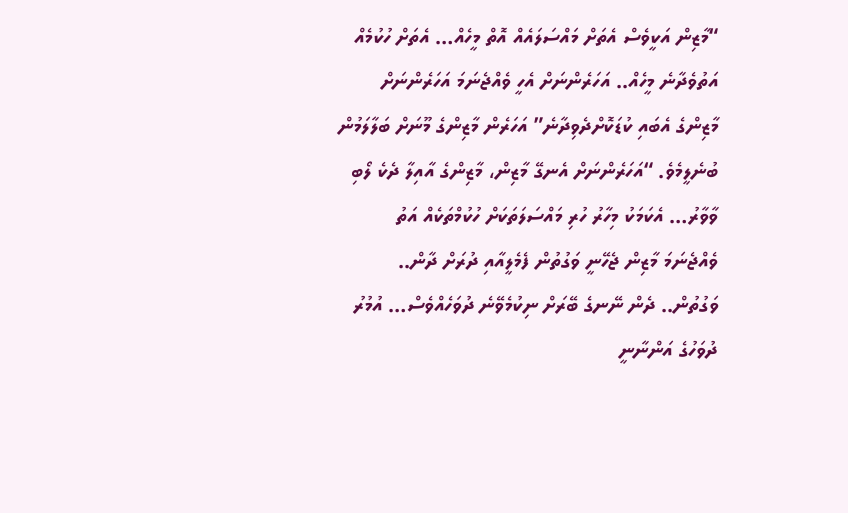“މާޒިން އަކީވެސް އެތަށް މައްސަލައެއް އޮތް މީހެއް… އެތަށް ހުކުމެއް އަތުވެދާނެ މީހެއް.. އަހަރެންނަށް އެހީ ވެއްޖެނަމަ އަހަރެންނަށް މާޒިންގެ އެބައި ކުޑަކޮށްދެވިދާނެ” އަހަރެން މާޒިންގެ މޫނަށް ބަލާލަމުން ބުނެލީމެވެ. “އަހަރެންނަށް އެނގޭ މާޒިން، މާޒިންގެ އާއިލާ ދެކެ ލޯބި ވާވާރު… އެކަމަކު މިހާރު ހުރި މައްސަލަތަކަށް ހުކުމްތަކެއް އަތު ވެއްޖެނަމަ މާޒިން ޖެހޭނީ ވަގުތުން ފެމެލީއާއި ދުރަށް ދާން.. ވަގުތުން.. ދެން ނޭނގެ ބޭރަށް ނިކުމެވޭނެ ދުވަހެއްވެސް… އުމުރު ދުވަހުގެ އަންނާނީ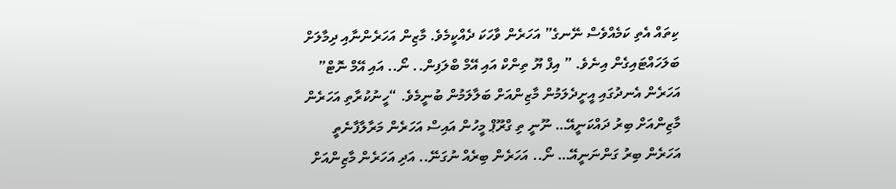ކިތައް އެތި ކަމެއްވެސް ނޭނގެ” އަހަރެން ވާހަކަ ދެއްކީމެވެ. މާޒިން އަހަރެންނާއި ދިމާލަށް ބަލަހައްޓައިގެން އިނެވެ. ” އިފް ޔޫ ތިންކް އައި އޭމް ބްލަފިން.. ނޯ.. އައި އޭމް ނޮޓް” އަހަރެން އެނދުގައި އީށީދެލަމުން މާޒިންއަށް ބަލާލަމުން ބުނީމެވެ. “ހީނުކުރާތި އަހަރެން މާޒިންއަށް ބިރު ދައްކަނީއޭ… ނޫނީ ތި ގްރޫޕް މީހުން އައިސް އަހަރެން މަރާލާފާނެތީ އަހަރެން ބިރު ގަންނަނީއޭ… ނޯ.. އަހަރެން ބިރެއް ނުގަނޭ.. އަދި އަހަރެން މާޒިންއަށް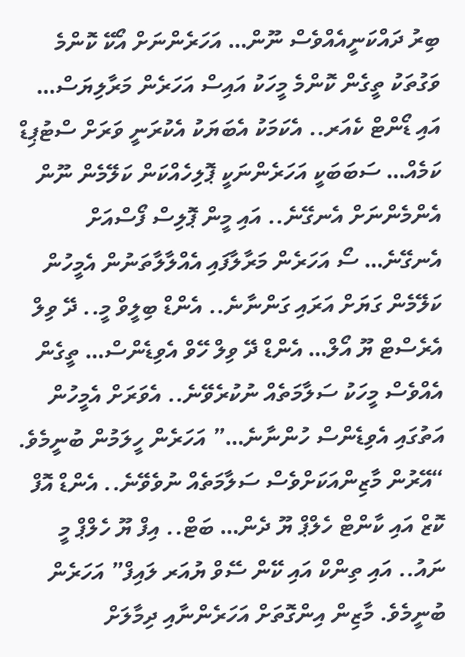ބިރު ދައްކަނީއެއްވެސް ނޫން… އަހަރެންނަށް އޯކޭ ކޮންމެ ވަގުތަކު ތީގެން ކޮންމެ މީހަކު އައިސް އަހަރެން މަރާލިޔަސް… އައި ޑޯންޓް ކެއަރ.. އެކަމަކު އެބަޔަކު އެކުރަނީ ވަރަށް ސްޓުޕިޑް ކަމެއް… ސަބަބަކީ އަހަރެންނަކީ ޕޮލިހެއްކަން ކަލޭމެން ނޫން އެންމެންނަށް އެނގޭނެ.. އައި މީން ޕޮލިސް ފޯސްއަށް އެނގޭނެ… ސޯ އަހަރެން މަރާލާފައި އެއްލާލާތަނުން އެމީހުން ކަލޭމެން ގަޔަށް އަރައި ގަންނާނެ.. އެންޑް ބިލީވް މީ.. ދޭ ވިލް އެރެސްޓް ޔޫ އޯލް… އެންޑް ދޭ ވިލް ހޭވް އެވިޑެންސް… ތީގެން އެއްވެސް މީހަކު ސަލާމަތެއް ނުކުރެވޭނެ.. އެވަރަށް އެމީހުން އަތުގައި އެވިޑެންސް ހުންނާނެ…” އަހަރެން ހީލަމުން ބުނީމެވެ. “އޭރުން މާޒިންއަކަށްވެސް ސަލާމަތެއް ނުވެވޭނެ.. އެންޑް އޮފް ކޮޒް އައި ކާންޓް ހެލްޕް ޔޫ ދެން… ބަޓް.. އިފް ޔޫ ހެލްޕް މީ ނައު.. އައި ތިންކް އައި ކޭން ސޭވް ޔުއަރ ލައިފް” އަހަރެން ބުނީމެވެ. މާޒިން އިންގޮތަށް އަހަރެންނާއި ދިމާލަށް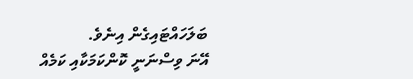ބަލަހައްޓައިގެން އިނެވެ.
އޭނަ ވިސްނަނީ ކޮންކަމަކާއި ކަމެއް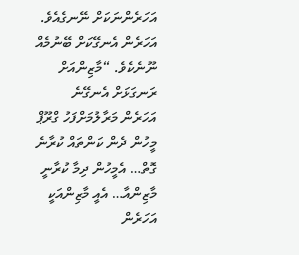އަހަރެންނަކަށް ނޭނގެއެވެ. އަހަރެން އެނގޭކަށް ބޭނުމެއް ނޫނެކެވެ. “މާޒިންއަށް ރަނގަޅަށް އެނގޭނެ އަހަރެން މަރާލުމަށްފަހު ގްރޫޕް މީހުން ދެން ކަންތައް ކުރާނެ ގޮތް… އެމީހުން ދިމާ ކުރާނީ މާޒިންއާ… އެއީ މާޒިންއަކީ އަހަރެން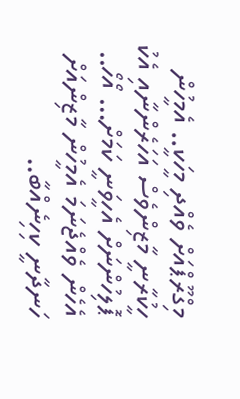މިގްރޫޕްއަށް ވެއްދި މީހަކީ.. އެމީހުން ހީކުރާނީ މާޒިންވެސް އަހަރެންނާއި އެކު ޕޮލިހުންނަށް އެހީވަނީ ކަމަށް… އޯހޯ.. އެހެން ވެއްޖެނަމަ އެމީހުން މާޒިންއަށް ހަނދާނީ ކިހިނެއްބާ..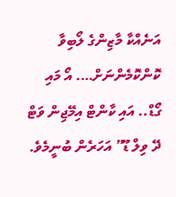އަނެއްކާ މާޒިންގެ ލޯބިވާ ކޮންކޮމެންނަށް…. އޯ މައި ގޯޑް.. އައި ކާންޓް އިމޭޖިން ވަޓް ދޭ ވިލް ޑޫ” އަހަރެން ބުނީމެވެ.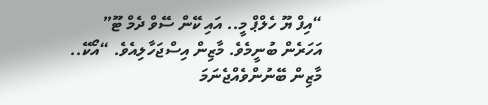“އިފް ޔޫ ހެލްޕް މީ.. އައި ކޭން ސޭވް ދެމް ޓޫ” އަހަރެން ބުނީމެވެ. މާޒިން އިސްޖަހާލިއެވެ. “އޯކޭ.. މާޒިން ބޭނުންވެއްޖެނަމަ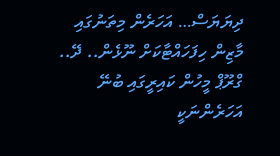ދިޔަޔަސް… އަހަރެން މިތަނުގައި މާޒިން ހިފަހައްޓާކަށް ނޫޅެން.. ދޭ.. ގްރޫޕް މީހުން ކައިރީގައި ބުނޭ އަހަރެންނަކީ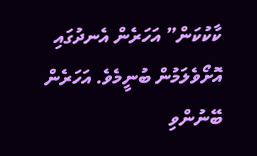ކާކުކަން” އަހަރެން އެނދުގައި އޮށޯވެލަމުން ބުނީމެވެ. އަހަރެން ބޭނުންވި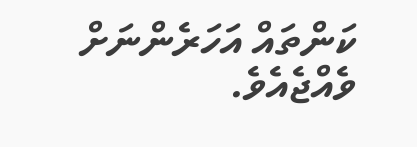ކަންތައް އަހަރެންނަށް ވެއްޖެއެވެ.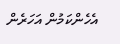އެހެންކަމުން އަހަރެން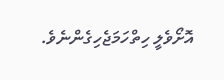އޮށޯވެލީ ހިތްހަމަޖެހިގެންނެވެ.